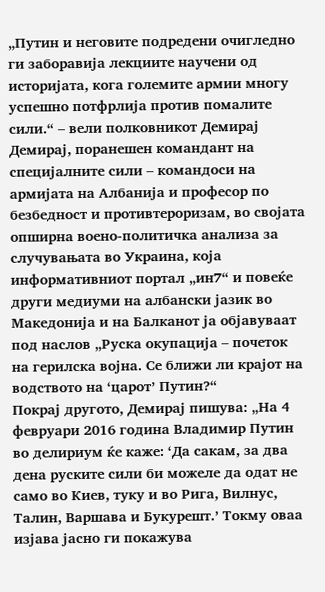„Путин и неговите подредени очигледно ги заборавија лекциите научени од историјата, кога големите армии многу успешно потфрлија против помалите сили.“ – вели полковникот Демирај Демирај, поранешен командант на специјалните сили – командоси на армијата на Албанија и професор по безбедност и противтероризам, во својата опширна воено-политичка анализа за случувањата во Украина, која информативниот портал „ин7“ и повеќе други медиуми на албански јазик во Македонија и на Балканот ја објавуваат под наслов „Руска окупација – почеток на герилска војна. Се ближи ли крајот на водството на ‘царот’ Путин?“
Покрај другото, Демирај пишува: „На 4 февруари 2016 година Владимир Путин во делириум ќе каже: ‘Да сакам, за два дена руските сили би можеле да одат не само во Киев, туку и во Рига, Вилнус, Талин, Варшава и Букурешт.’ Токму оваа изјава јасно ги покажува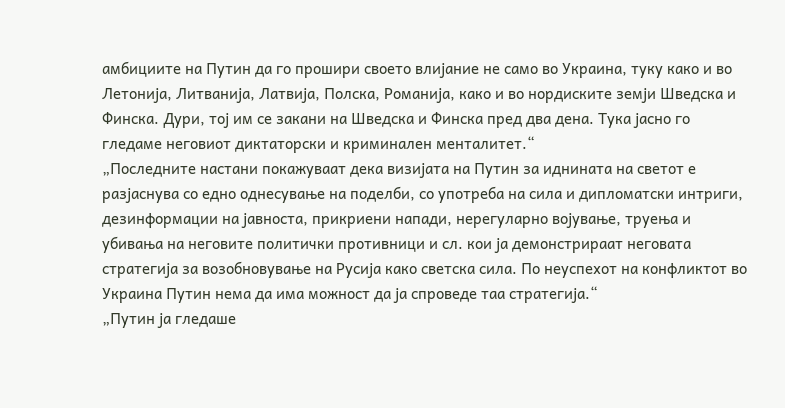амбициите на Путин да го прошири своето влијание не само во Украина, туку како и во Летонија, Литванија, Латвија, Полска, Романија, како и во нордиските земји Шведска и Финска. Дури, тој им се закани на Шведска и Финска пред два дена. Тука јасно го гледаме неговиот диктаторски и криминален менталитет.“
„Последните настани покажуваат дека визијата на Путин за иднината на светот е разјаснува со едно однесување на поделби, со употреба на сила и дипломатски интриги, дезинформации на јавноста, прикриени напади, нерегуларно војување, труења и убивања на неговите политички противници и сл. кои ја демонстрираат неговата стратегија за возобновување на Русија како светска сила. По неуспехот на конфликтот во Украина Путин нема да има можност да ја спроведе таа стратегија.“
„Путин ја гледаше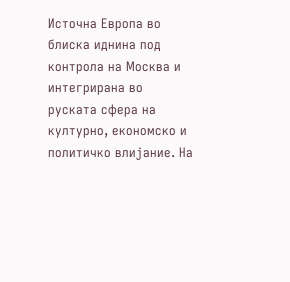Источна Европа во блиска иднина под контрола на Москва и интегрирана во руската сфера на културно, економско и политичко влијание. На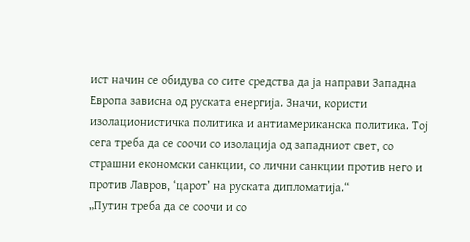ист начин се обидува со сите средства да ја направи Западна Европа зависна од руската енергија. Значи, користи изолационистичка политика и антиамериканска политика. Тој сега треба да се соочи со изолација од западниот свет, со страшни економски санкции, со лични санкции против него и против Лавров, ‘царот’ на руската дипломатија.“
„Путин треба да се соочи и со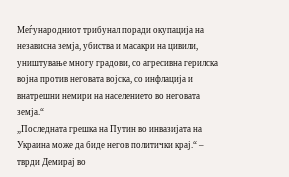Меѓународниот трибунал поради окупација на независна земја, убиства и масакри на цивили, уништување многу градови, со агресивна герилска војна против неговата војска, со инфлација и внатрешни немири на населението во неговата земја.“
„Последната грешка на Путин во инвазијата на Украина може да биде негов политички крај.“ – тврди Демирај во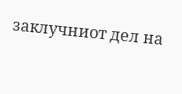заклучниот дел на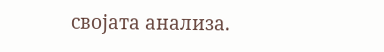својата анализа.